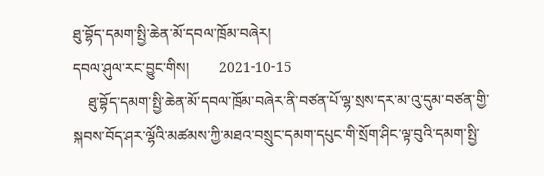ཐུ་བྷོད་དམག་སྤྱི་ཆེན་མོ་དབལ་ཁྲོམ་བཞེར།
དབལ་ཤུལ་རང་བྱུང་གིས།        2021-10-15
    ཐུ་བྷོད་དམག་སྤྱི་ཆེན་མོ་དབལ་ཁྲོམ་བཞེར་ནི་བཙན་པོ་ལྷ་སྲས་དར་མ་འུ་དུམ་བཙན་གྱི་སྐབས་བོད་ཤར་ལྷོའི་མཚམས་ཀྱི་མཐའ་བསྲུང་དམག་དཔུང་གི་སྲོག་ཤིང་ལྟ་བུའི་དམག་སྤྱི་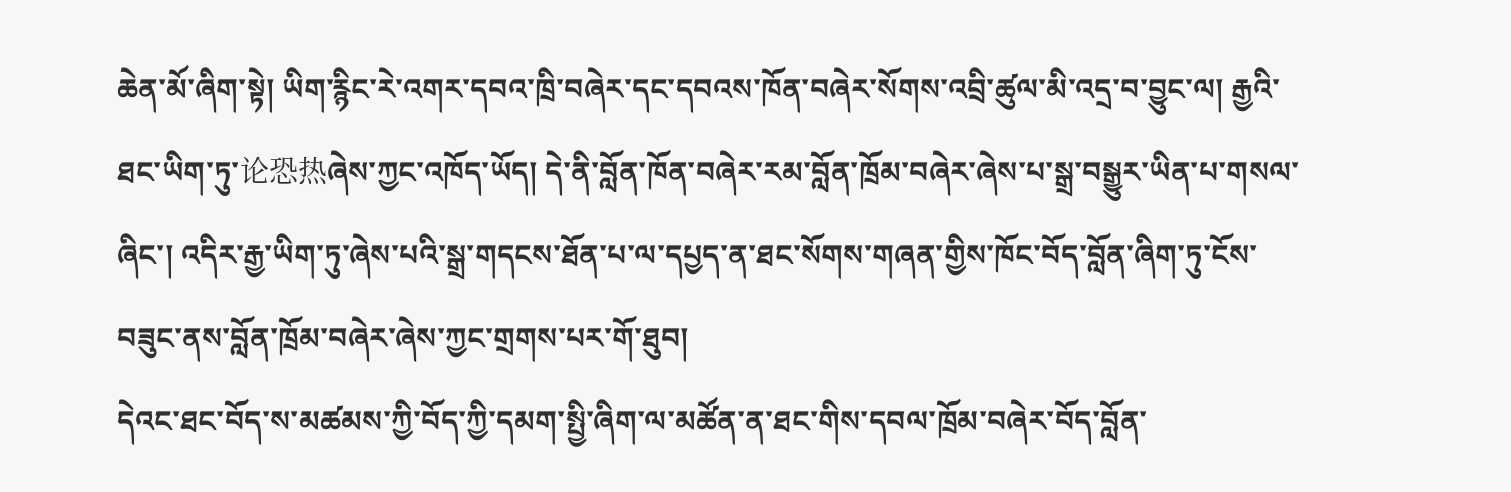ཆེན་མོ་ཞིག་སྟེ། ཡིག་རྙིང་རེ་འགར་དབའ་ཁྲི་བཞེར་དང་དབའས་ཁོན་བཞེར་སོགས་འབྲི་ཚུལ་མི་འདྲ་བ་བྱུང་ལ། རྒྱའི་ཐང་ཡིག་ཏུ་论恐热ཞེས་ཀྱང་འཁོད་ཡོད། དེ་ནི་བློན་ཁོན་བཞེར་རམ་བློན་ཁྲོམ་བཞེར་ཞེས་པ་སྒྲ་བསྒྱུར་ཡིན་པ་གསལ་ཞིང་། འདིར་རྒྱ་ཡིག་ཏུ་ཞེས་པའི་སྒྲ་གདངས་ཐོན་པ་ལ་དཔྱད་ན་ཐང་སོགས་གཞན་གྱིས་ཁོང་བོད་བློན་ཞིག་ཏུ་ངོས་བཟུང་ནས་བློན་ཁྲོམ་བཞེར་ཞེས་ཀྱང་གྲགས་པར་གོ་ཐུབ།
དེའང་ཐང་བོད་ས་མཚམས་ཀྱི་བོད་ཀྱི་དམག་སྤྱི་ཞིག་ལ་མཚོན་ན་ཐང་གིས་དབལ་ཁྲོམ་བཞེར་བོད་བློན་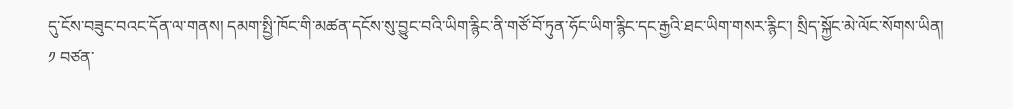དུ་ངོས་བཟུང་བའང་དོན་ལ་གནས། དམག་སྤྱི་ཁོང་གི་མཚན་དངོས་སུ་བྱུང་བའི་ཡིག་རྙིང་ནི་གཙོ་བོ་ཏུན་ཧོང་ཡིག་རྙིང་དང་རྒྱའི་ཐང་ཡིག་གསར་རྙིང་། སྲིད་སྐྱོང་མེ་ལོང་སོགས་ཡིན།
༡ བཙན་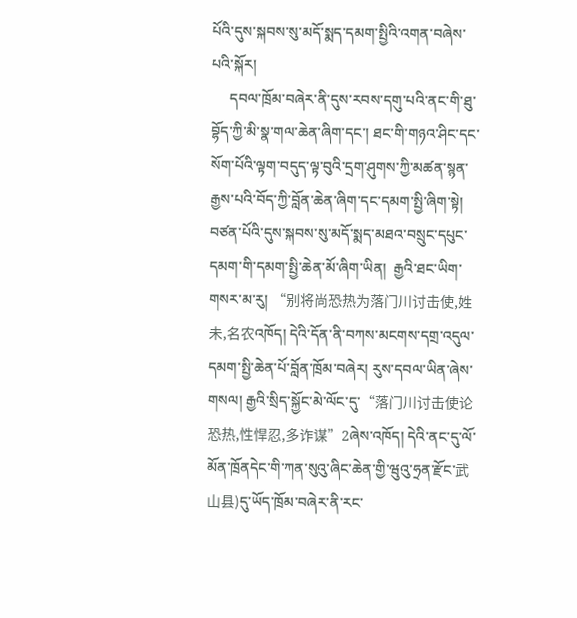པོའི་དུས་སྐབས་སུ་མདོ་སྨད་དམག་སྤྱིའི་འགན་བཞེས་པའི་སྐོར།
     དབལ་ཁྲོམ་བཞེར་ནི་དུས་རབས་དགུ་པའི་ནང་གི་ཐུ་བྷོད་ཀྱི་མི་སྣ་གལ་ཆེན་ཞིག་དང་། ཐང་གི་གཉའ་ཤིང་དང་སོག་པོའི་ལྟག་བདུད་ལྟ་བུའི་དྲག་ཤུགས་ཀྱི་མཚན་སྙན་རྒྱས་པའི་བོད་ཀྱི་བློན་ཆེན་ཞིག་དང་དམག་སྤྱི་ཞིག་སྟེ། བཙན་པོའི་དུས་སྐབས་སུ་མདོ་སྨད་མཐའ་བསྲུང་དཔུང་དམག་གི་དམག་སྤྱི་ཆེན་མོ་ཞིག་ཡིན།  རྒྱའི་ཐང་ཡིག་གསར་མ་རུ། “别将尚恐热为落门川讨击使,姓未,名农འཁོད། དེའི་དོན་ནི་བཀས་མངགས་དགྲ་འདུལ་དམག་སྤྱི་ཆེན་པོ་བློན་ཁྲོམ་བཞེར། རུས་དབལ་ཡིན་ཞེས་གསལ། རྒྱའི་སྲིད་སྐྱོང་མེ་ལོང་དུ་“落门川讨击使论恐热,性悍忍,多诈谋”2ཞེས་འཁོད། དེའི་ནང་དུ་ལོ་མོན་ཁྲོནདེང་གི་ཀན་སུའུ་ཞིང་ཆེན་གྱི་ཝུའུ་ཧྲན་རྫོང་武山县)དུ་ཡོད་ཁྲོམ་བཞེར་ནི་རང་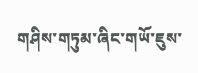གཤིས་གཏུམ་ཞིང་གཡོ་ཇུས་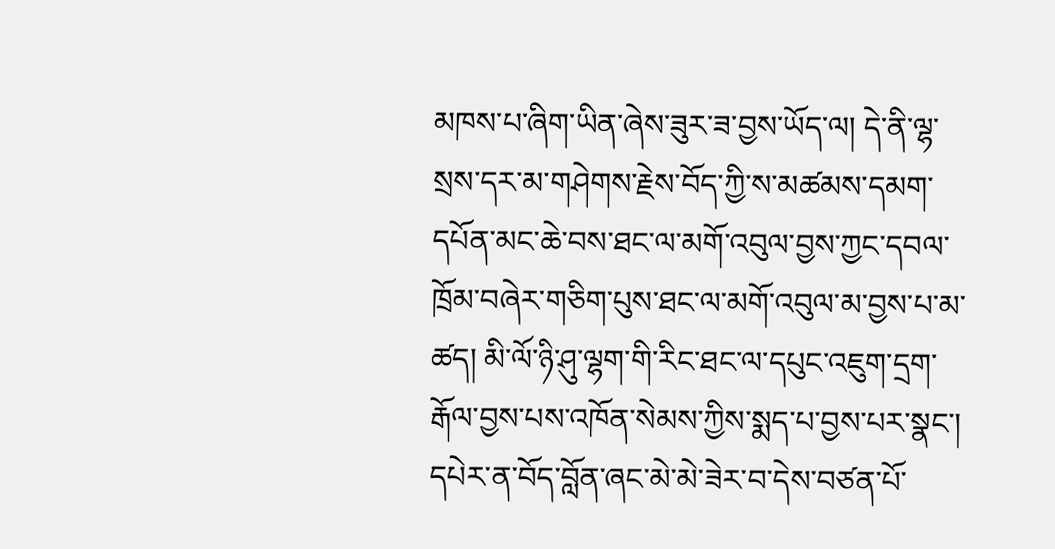མཁས་པ་ཞིག་ཡིན་ཞེས་ཟུར་ཟ་བྱས་ཡོད་ལ། དེ་ནི་ལྷ་སྲས་དར་མ་གཤེགས་རྗེས་བོད་ཀྱི་ས་མཚམས་དམག་དཔོན་མང་ཆེ་བས་ཐང་ལ་མགོ་འབུལ་བྱས་ཀྱང་དབལ་ཁྲོམ་བཞེར་གཅིག་པུས་ཐང་ལ་མགོ་འབུལ་མ་བྱས་པ་མ་ཚད། མི་ལོ་ཉི་ཤུ་ལྷག་གི་རིང་ཐང་ལ་དཔུང་འཇུག་དྲག་རྒོལ་བྱས་པས་འཁོན་སེམས་ཀྱིས་སྨད་པ་བྱས་པར་སྣང་། དཔེར་ན་བོད་བློན་ཞང་མེ་མེ་ཟེར་བ་དེས་བཙན་པོ་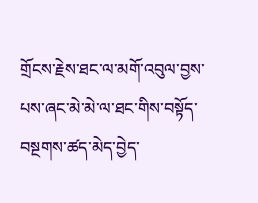གྲོངས་རྗེས་ཐང་ལ་མགོ་འབུལ་བྱས་པས་ཞང་མེ་མེ་ལ་ཐང་གིས་བསྟོད་བསྔགས་ཚད་མེད་བྱེད་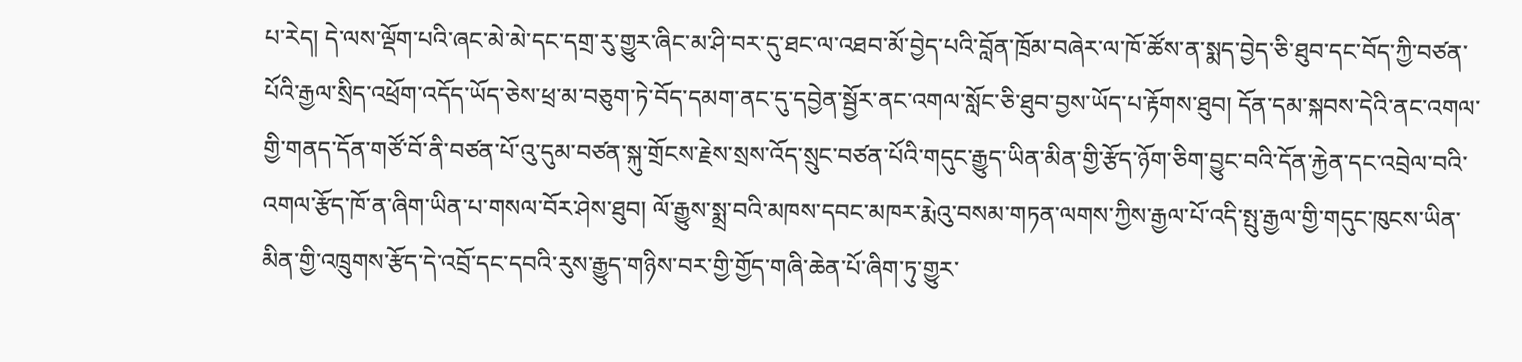པ་རེད། དེ་ལས་ལྡོག་པའི་ཞང་མེ་མེ་དང་དགྲ་རུ་གྱུར་ཞིང་མ་ཤི་བར་དུ་ཐང་ལ་འཐབ་མོ་བྱེད་པའི་བློན་ཁྲོམ་བཞེར་ལ་ཁོ་ཚོས་ན་སྨད་བྱེད་ཅི་ཐུབ་དང་བོད་ཀྱི་བཙན་པོའི་རྒྱལ་སྲིད་འཕྲོག་འདོད་ཡོད་ཅེས་ཕྲ་མ་བཅུག་ཏེ་བོད་དམག་ནང་དུ་དབྱེན་སྦྱོར་ནང་འགལ་སློང་ཅི་ཐུབ་བྱས་ཡོད་པ་རྟོགས་ཐུབ། དོན་དམ་སྐབས་དེའི་ནང་འགལ་གྱི་གནད་དོན་གཙོ་བོ་ནི་བཙན་པོ་འུ་དུམ་བཙན་སྐུ་གྲོངས་རྗེས་སྲས་འོད་སྲུང་བཙན་པོའི་གདུང་རྒྱུད་ཡིན་མིན་གྱི་རྩོད་ཉོག་ཅིག་བྱུང་བའི་དོན་རྐྱེན་དང་འབྲེལ་བའི་འགལ་རྩོད་ཁོ་ན་ཞིག་ཡིན་པ་གསལ་བོར་ཤེས་ཐུབ། ལོ་རྒྱུས་སྨྲ་བའི་མཁས་དབང་མཁར་རྨེའུ་བསམ་གཏན་ལགས་ཀྱིས་རྒྱལ་པོ་འདི་སྤུ་རྒྱལ་གྱི་གདུང་ཁུངས་ཡིན་མིན་གྱི་འཁྲུགས་རྩོད་དེ་འབྲོ་དང་དབའི་རུས་རྒྱུད་གཉིས་བར་གྱི་གྱོད་གཞི་ཆེན་པོ་ཞིག་ཏུ་གྱུར་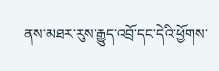ནས་མཐར་རུས་རྒྱུད་འབྲོ་དང་དེའི་ཕྱོགས་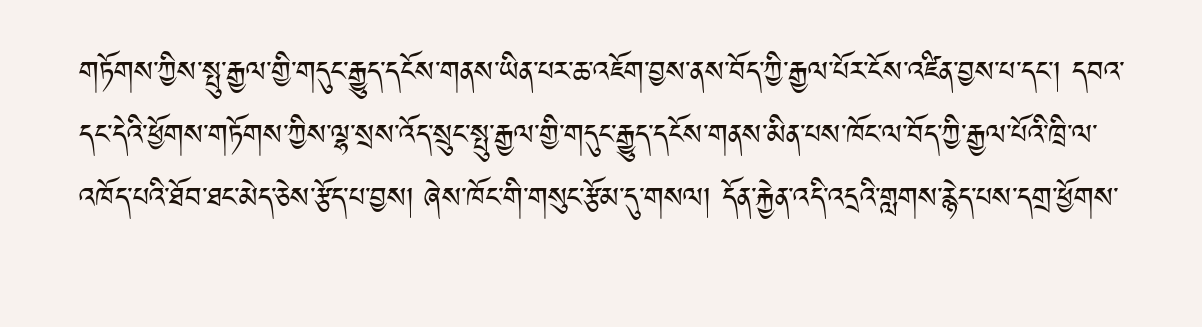གཏོགས་ཀྱིས་སྤུ་རྒྱལ་གྱི་གདུང་རྒྱུད་དངོས་གནས་ཡིན་པར་ཆ་འཇོག་བྱས་ནས་བོད་ཀྱི་རྒྱལ་པོར་ངོས་འཛིན་བྱས་པ་དང་། དབའ་དང་དེའི་ཕྱོགས་གཏོགས་ཀྱིས་ལྷ་སྲས་འོད་སྲུང་སྤུ་རྒྱལ་གྱི་གདུང་རྒྱུད་དངོས་གནས་མིན་པས་ཁོང་ལ་བོད་ཀྱི་རྒྱལ་པོའི་ཁྲི་ལ་འཁོད་པའི་ཐོབ་ཐང་མེད་ཅེས་རྩོད་པ་བྱས། ཞེས་ཁོང་གི་གསུང་རྩོམ་དུ་གསལ། དོན་རྐྱེན་འདི་འདྲའི་གླགས་རྙེད་པས་དགྲ་ཕྱོགས་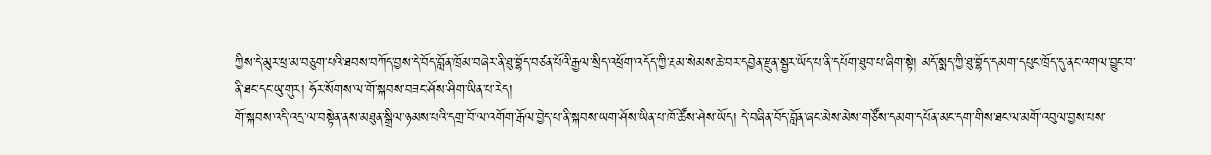ཀྱིས་དེ་མུར་ཕྲ་མ་བཅུག་པའི་ཐབས་བཀོད་བྱས་དེ་བོད་བློན་ཁྲོམ་བཞེར་ནི་ཐུ་བྷོད་བཙན་པོའི་རྒྱལ་སྲིད་འཕྲོག་འདོད་ཀྱི་རྔམ་སེམས་ཆེ་བར་དབྱེན་རྫུན་སྦྱར་ཡོད་པ་ནི་དཔོག་ཐུབ་པ་ཞིག་སྟེ། མདོ་སྨད་ཀྱི་ཐུ་བྷོད་དམག་དཔུང་ཁྲོད་དུ་ནང་འགལ་བྱུང་བ་ནི་ཐང་དང་ཡུ་གུར། ཧོར་སོགས་ལ་གོ་སྐབས་བཟང་ཤོས་ཤིག་ཡིན་པ་རེད།
གོ་སྐབས་འདི་འདྲ་ལ་བསྟེན་ནས་མཐུན་སྒྲིལ་ཉམས་པའི་དགྲ་བོ་ལ་འགོག་རྒོལ་བྱེད་པ་ནི་སྐབས་ཡག་ཤོས་ཡིན་པ་ཁོ་ཚོས་ཤེས་ཡོད། དེ་བཞིན་བོད་བློན་ཞང་མེས་མེས་གཙོས་དམག་དཔོན་མང་དག་གིས་ཐང་ལ་མགོ་འབུལ་བྱས་པས་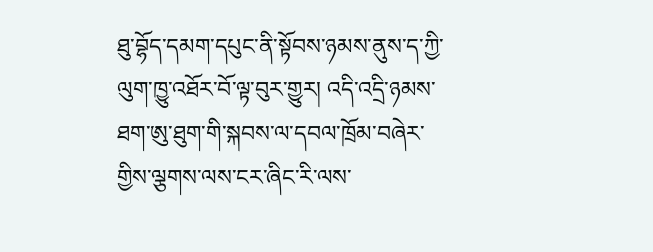ཐུ་བྷོད་དམག་དཔུང་ནི་སྟོབས་ཉམས་ནུས་ད་ཀྱི་ལུག་ཁྱུ་འཐོར་བོ་ལྟ་བུར་གྱུར། འདི་འདྲི་ཉམས་ཐག་ཨུ་ཐུག་གི་སྐབས་ལ་དབལ་ཁྲོམ་བཞེར་གྱིས་ལྕགས་ལས་ངར་ཞིང་རི་ལས་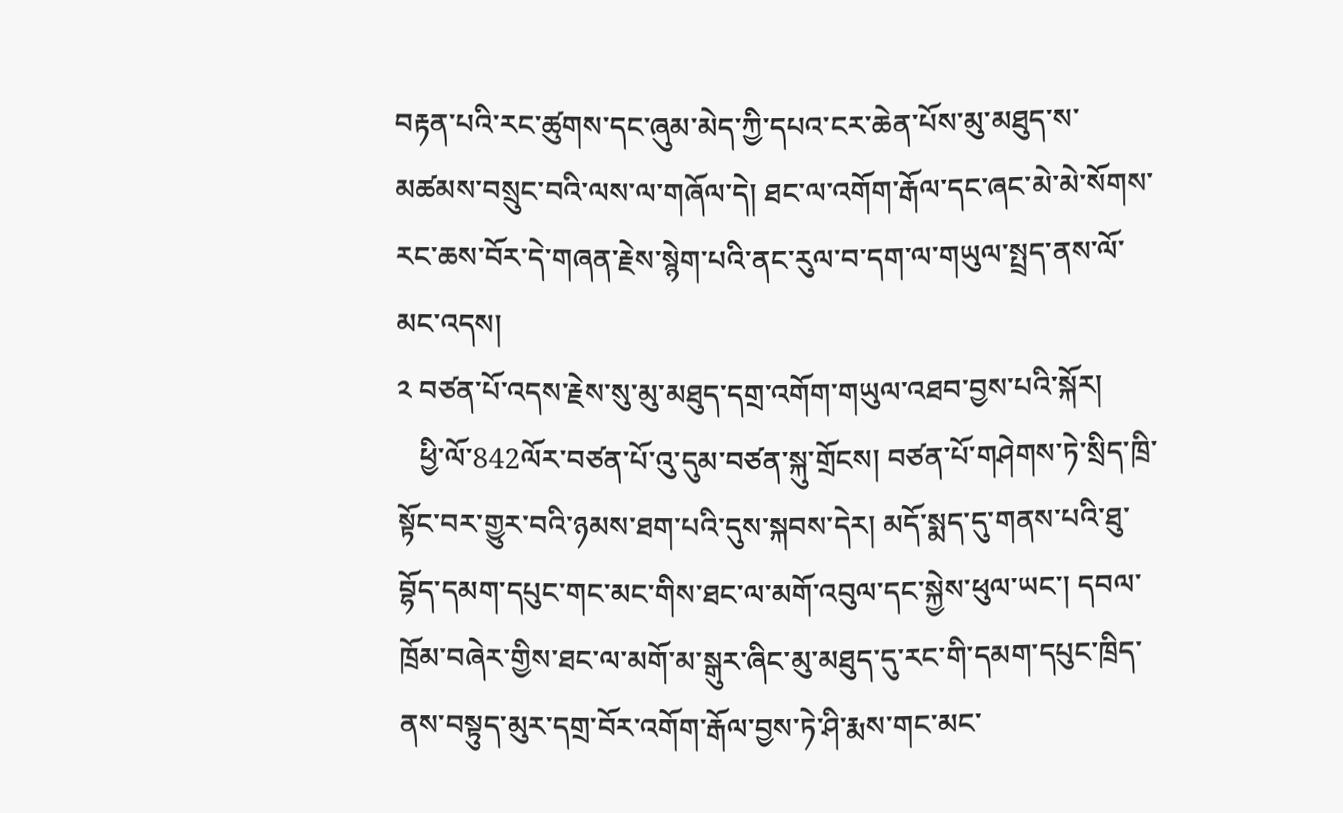བརྟན་པའི་རང་ཚུགས་དང་ཞུམ་མེད་ཀྱི་དཔའ་ངར་ཆེན་པོས་མུ་མཐུད་ས་མཚམས་བསྲུང་བའི་ལས་ལ་གཞོལ་དེ། ཐང་ལ་འགོག་རྒོལ་དང་ཞང་མེ་མེ་སོགས་རང་ཆས་བོར་དེ་གཞན་རྗེས་སྙེག་པའི་ནང་རུལ་བ་དག་ལ་གཡུལ་སྤྲད་ནས་ལོ་མང་འདས།
༢ བཙན་པོ་འདས་རྗེས་སུ་མུ་མཐུད་དགྲ་འགོག་གཡུལ་འཐབ་བྱས་པའི་སྐོར།
   ཕྱི་ལོ་842ལོར་བཙན་པོ་འུ་དུམ་བཙན་སྐུ་གྲོངས། བཙན་པོ་གཤེགས་ཏེ་སྲིད་ཁྲི་སྟོང་བར་གྱུར་བའི་ཉམས་ཐག་པའི་དུས་སྐབས་དེར། མདོ་སྨད་དུ་གནས་པའི་ཐུ་བྷོད་དམག་དཔུང་གང་མང་གིས་ཐང་ལ་མགོ་འབུལ་དང་སྐྱེས་ཕུལ་ཡང་། དབལ་ཁྲོམ་བཞེར་གྱིས་ཐང་ལ་མགོ་མ་སྒུར་ཞིང་མུ་མཐུད་དུ་རང་གི་དམག་དཔུང་ཁྲིད་ནས་བསྟུད་མུར་དགྲ་བོར་འགོག་རྒོལ་བྱས་ཏེ་ཤི་རྨས་གང་མང་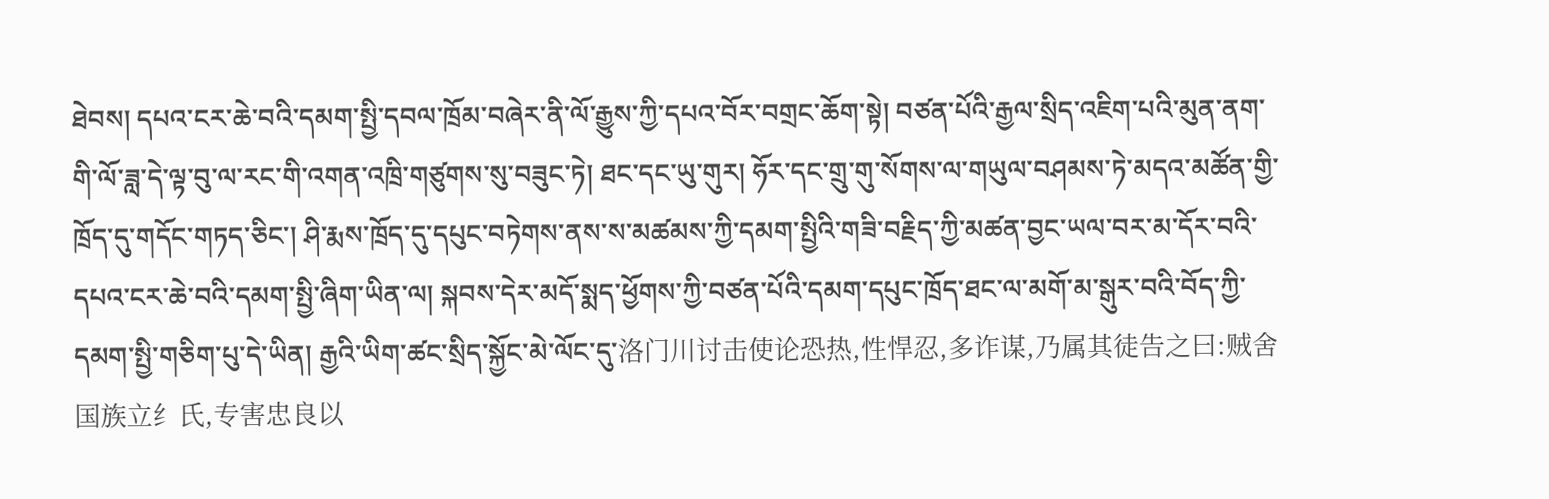ཐེབས། དཔའ་ངར་ཆེ་བའི་དམག་སྤྱི་དབལ་ཁྲོམ་བཞེར་ནི་ལོ་རྒྱུས་ཀྱི་དཔའ་བོར་བགྲང་ཆོག་སྟེ། བཙན་པོའི་རྒྱལ་སྲིད་འཇིག་པའི་མུན་ནག་གི་ལོ་ཟླ་དེ་ལྟ་བུ་ལ་རང་གི་འགན་འཁྲི་གཙུགས་སུ་བཟུང་ཏེ། ཐང་དང་ཡུ་གུར། ཧོར་དང་གྲུ་གུ་སོགས་ལ་གཡུལ་བཤམས་ཏེ་མདའ་མཚོན་གྱི་ཁྲོད་དུ་གདོང་གཏད་ཅིང་། ཤི་རྨས་ཁྲོད་དུ་དཔུང་བཏེགས་ནས་ས་མཚམས་ཀྱི་དམག་སྤྱིའི་གཟི་བརྗིད་ཀྱི་མཚན་བྱང་ཡལ་བར་མ་དོར་བའི་དཔའ་ངར་ཆེ་བའི་དམག་སྤྱི་ཞིག་ཡིན་ལ། སྐབས་དེར་མདོ་སྨད་ཕྱོགས་ཀྱི་བཙན་པོའི་དམག་དཔུང་ཁྲོད་ཐང་ལ་མགོ་མ་སྒུར་བའི་བོད་ཀྱི་དམག་སྤྱི་གཅིག་པུ་དེ་ཡིན། རྒྱའི་ཡིག་ཚང་སྲིད་སྐྱོང་མེ་ལོང་དུ་洛门川讨击使论恐热,性悍忍,多诈谋,乃属其徒告之曰:贼舍国族立纟氏,专害忠良以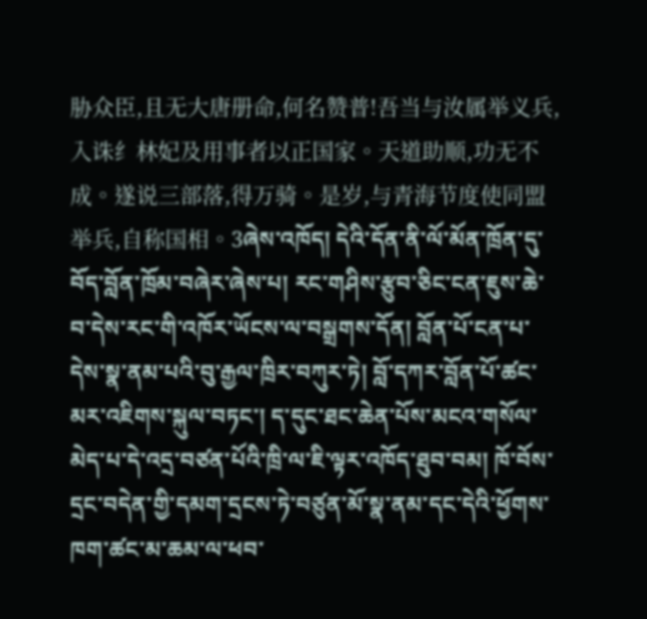胁众臣,且无大唐册命,何名赞普!吾当与汝属举义兵,入诛纟林妃及用事者以正国家。天道助顺,功无不成。遂说三部落,得万骑。是岁,与青海节度使同盟举兵,自称国相。3ཞེས་འཁོད། དེའི་དོན་ནི་ལོ་མོན་ཁྲོན་དུ་བོད་བློན་ཁྲོམ་བཞེར་ཞེས་པ། རང་གཤིས་རྩུབ་ཅིང་ངན་ཇུས་ཆེ་བ་དེས་རང་གི་འཁོར་ཡོངས་ལ་བསྒྲགས་དོན། བློན་པོ་ངན་པ་དེས་སྣ་ནམ་པའི་བུ་རྒྱལ་ཁྲིར་བཀུར་ཏེ། བློ་དཀར་བློན་པོ་ཚང་མར་འཇིགས་སྐུལ་བཏང་། ད་དུང་ཐང་ཆེན་པོས་མངའ་གསོལ་མེད་པ་དེ་འདྲ་བཙན་པོའི་ཁྲི་ལ་ཇི་ལྟར་འཁོད་ཐུབ་བམ། ཁོ་བོས་དྲང་བདེན་གྱི་དམག་དྲངས་ཏེ་བཙུན་མོ་སྣ་ནམ་དང་དེའི་ཕྱོགས་ཁག་ཚང་མ་ཆམ་ལ་ཕབ་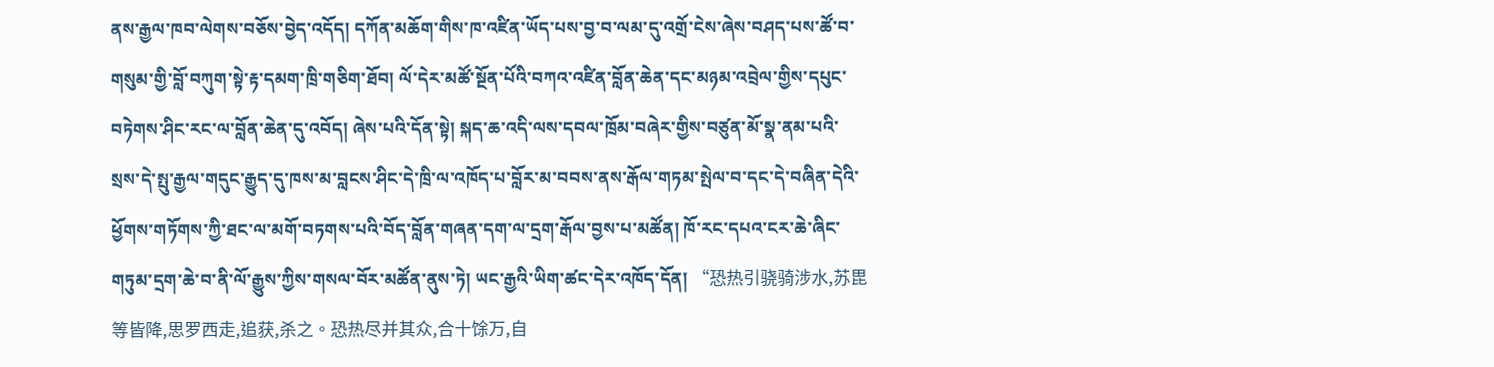ནས་རྒྱལ་ཁབ་ལེགས་བཅོས་བྱེད་འདོད། དཀོན་མཆོག་གིས་ཁ་འཛིན་ཡོད་པས་བྱ་བ་ལམ་དུ་འགྲོ་ངེས་ཞེས་བཤད་པས་ཚོ་བ་གསུམ་གྱི་བློ་བཀུག་སྟེ་རྟ་དམག་ཁྲི་གཅིག་ཐོབ། ལོ་དེར་མཚོ་སྔོན་པོའི་བཀའ་འཛིན་བློན་ཆེན་དང་མཉམ་འབྲེལ་གྱིས་དཔུང་བཏེགས་ཤིང་རང་ལ་བློན་ཆེན་དུ་འབོད། ཞེས་པའི་དོན་སྟེ། སྐད་ཆ་འདི་ལས་དབལ་ཁྲོམ་བཞེར་གྱིས་བཙུན་མོ་སྣ་ནམ་པའི་སྲས་དེ་སྤུ་རྒྱལ་གདུང་རྒྱུད་དུ་ཁས་མ་བླངས་ཤིང་དེ་ཁྲི་ལ་འཁོད་པ་བློར་མ་བབས་ནས་རྒོལ་གཏམ་སྤེལ་བ་དང་དེ་བཞིན་དེའི་ཕྱོགས་གཏོགས་ཀྱི་ཐང་ལ་མགོ་བཏགས་པའི་བོད་བློན་གཞན་དག་ལ་དྲག་རྒོལ་བྱས་པ་མཚོན། ཁོ་རང་དཔའ་ངར་ཆེ་ཞིང་གཏུམ་དྲག་ཆེ་བ་ནི་ལོ་རྒྱུས་ཀྱིས་གསལ་བོར་མཚོན་ནུས་ཏེ། ཡང་རྒྱའི་ཡིག་ཚང་དེར་འཁོད་དོན། “恐热引骁骑涉水,苏毘等皆降,思罗西走,追获,杀之。恐热尽并其众,合十馀万,自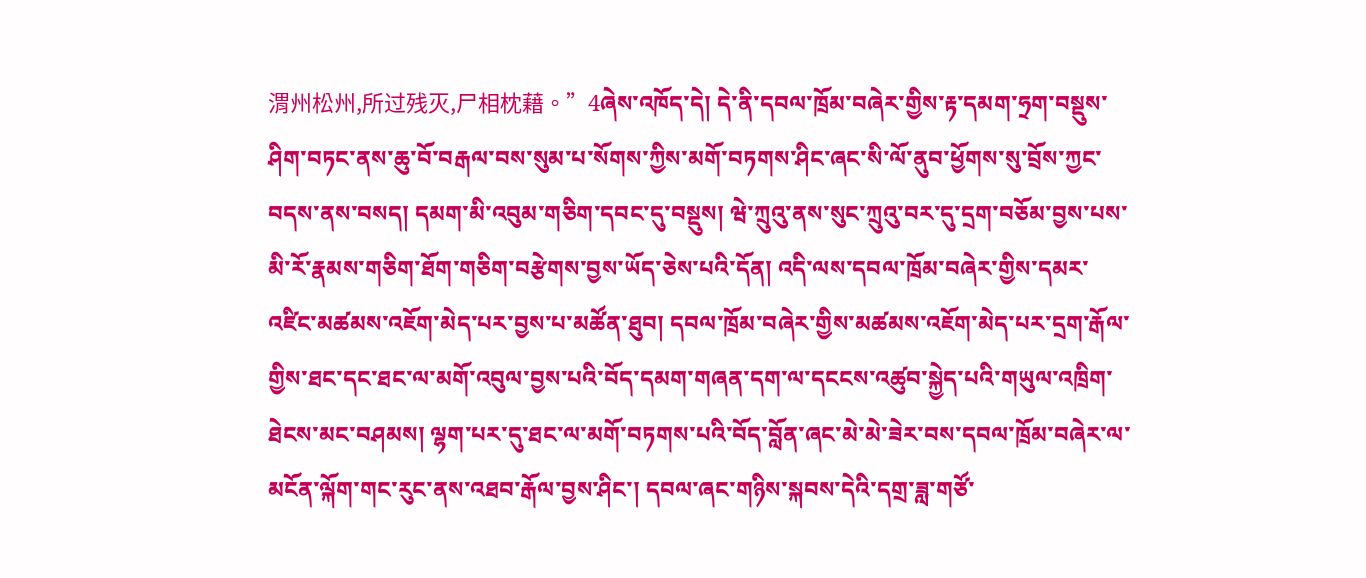渭州松州,所过残灭,尸相枕藉。”4ཞེས་འཁོད་དེ། དེ་ནི་དབལ་ཁྲོམ་བཞེར་གྱིས་རྟ་དམག་ཧྲག་བསྡུས་ཤིག་བཏང་ནས་ཆུ་བོ་བརྒལ་བས་སུམ་པ་སོགས་ཀྱིས་མགོ་བཏགས་ཤིང་ཞང་སི་ལོ་ནུབ་ཕྱོགས་སུ་བྲོས་ཀྱང་བདས་ནས་བསད། དམག་མི་འབུམ་གཅིག་དབང་དུ་བསྡུས། ཝེ་ཀྲུའུ་ནས་སུང་ཀྲུའུ་བར་དུ་དྲག་བཅོམ་བྱས་པས་མི་རོ་རྣམས་གཅིག་ཐོག་གཅིག་བརྩེགས་བྱས་ཡོད་ཅེས་པའི་དོན། འདི་ལས་དབལ་ཁྲོམ་བཞེར་གྱིས་དམར་འཛིང་མཚམས་འཇོག་མེད་པར་བྱས་པ་མཚོན་ཐུབ། དབལ་ཁྲོམ་བཞེར་གྱིས་མཚམས་འཇོག་མེད་པར་དྲག་རྒོལ་གྱིས་ཐང་དང་ཐང་ལ་མགོ་འབུལ་བྱས་པའི་བོད་དམག་གཞན་དག་ལ་དངངས་འཚུབ་སྐྱེད་པའི་གཡུལ་འཁྲིག་ཐེངས་མང་བཤམས། ལྷག་པར་དུ་ཐང་ལ་མགོ་བཏགས་པའི་བོད་བློན་ཞང་མེ་མེ་ཟེར་བས་དབལ་ཁྲོམ་བཞེར་ལ་མངོན་ལྐོག་གང་རུང་ནས་འཐབ་རྒོལ་བྱས་ཤིང་། དབལ་ཞང་གཉིས་སྐབས་དེའི་དགྲ་ཟླ་གཙོ་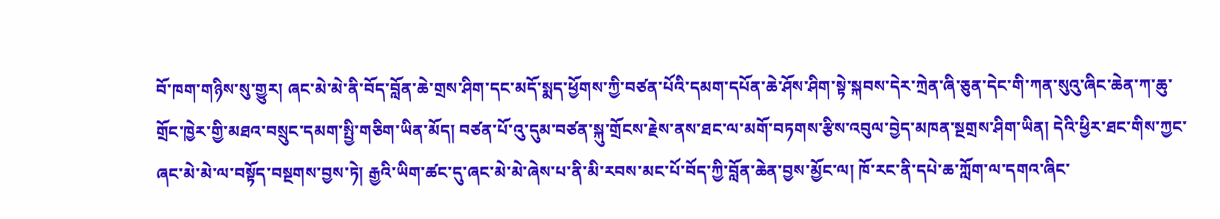བོ་ཁག་གཉིས་སུ་གྱུར། ཞང་མེ་མེ་ནི་བོད་བློན་ཆེ་གྲས་ཤིག་དང་མདོ་སྨད་ཕྱོགས་ཀྱི་བཙན་པོའི་དམག་དཔོན་ཆེ་ཤོས་ཤིག་སྟེ་སྐབས་དེར་ཀྲེན་ཞི་ཅུན་དེང་གི་ཀན་སུའུ་ཞིང་ཆེན་ཀ་ཆུ་གྲོང་ཁྱེར་གྱི་མཐའ་བསྲུང་དམག་སྤྱི་གཅིག་ཡིན་མོད། བཙན་པོ་འུ་དུམ་བཙན་སྐུ་གྲོངས་རྗེས་ནས་ཐང་ལ་མགོ་བཏགས་རྩིས་འབུལ་བྱེད་མཁན་སྔགྲས་ཤིག་ཡིན། དེའི་ཕྱིར་ཐང་གིས་ཀྱང་ཞང་མེ་མེ་ལ་བསྟོད་བསྔགས་བྱས་ཏེ། རྒྱའི་ཡིག་ཚང་དུ་ཞང་མེ་མེ་ཞེས་པ་ནི་མི་རབས་མང་པོ་བོད་ཀྱི་བློན་ཆེན་བྱས་མྱོང་ལ། ཁོ་རང་ནི་དཔེ་ཆ་ཀློག་ལ་དགའ་ཞིང་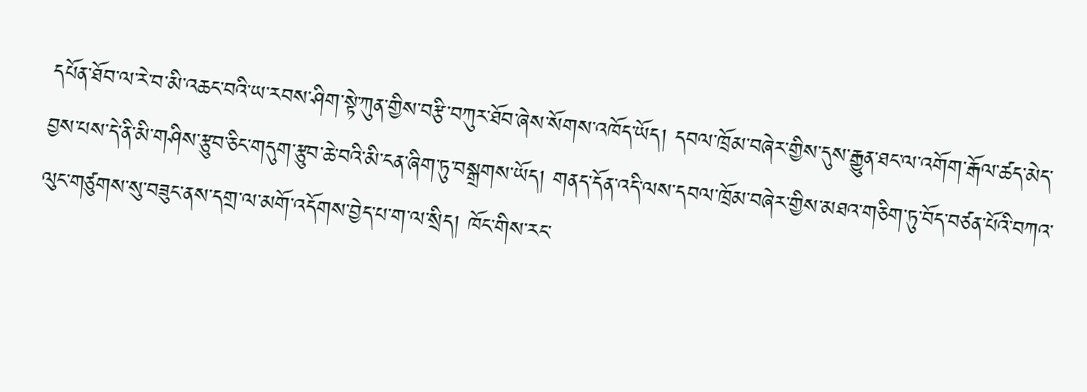དཔོན་ཐོབ་ལ་རེ་བ་མི་འཆང་བའི་ཡ་རབས་ཤིག་སྟེ་ཀུན་གྱིས་བརྩི་བཀུར་ཐོབ་ཞེས་སོགས་འཁོད་ཡོད། དབལ་ཁྲོམ་བཞེར་གྱིས་དུས་རྒྱུན་ཐང་ལ་འགོག་རྒོལ་ཚད་མེད་བྱས་པས་དེ་ནི་མི་གཤིས་རྩུབ་ཅིང་གདུག་རྩུབ་ཆེ་བའི་མི་ངན་ཞིག་ཏུ་བསྒྲགས་ཡོད། གནད་དོན་འདི་ལས་དབལ་ཁྲོམ་བཞེར་གྱིས་མཐའ་གཅིག་ཏུ་བོད་བཙན་པོའི་བཀའ་ལུང་གཙུགས་སུ་བཟུང་ནས་དགྲ་ལ་མགོ་འདོགས་བྱེད་པ་ག་ལ་སྲིད། ཁོང་གིས་རང་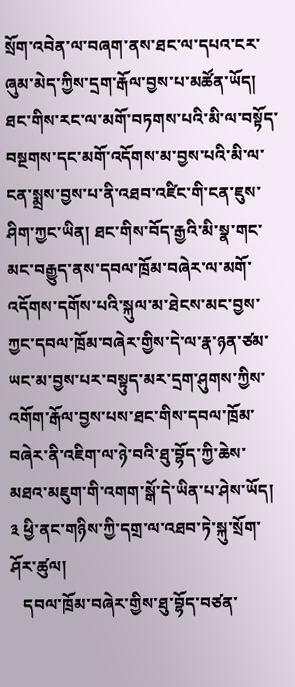སྲོག་འབེན་ལ་བཞག་ནས་ཐང་ལ་དཔའ་ངར་ཞུམ་མེད་ཀྱིས་དྲག་རྒོལ་བྱས་པ་མཚོན་ཡོད། ཐང་གིས་རང་ལ་མགོ་བཏགས་པའི་མི་ལ་བསྟོད་བསྔགས་དང་མགོ་འདོགས་མ་བྱས་པའི་མི་ལ་ངན་སྨྲས་བྱས་པ་ནི་འཐབ་འཛིང་གི་ངན་ཇུས་ཤིག་ཀྱང་ཡིན། ཐང་གིས་བོད་རྒྱའི་མི་སྣ་གང་མང་བརྒྱུད་ནས་དབལ་ཁྲོམ་བཞེར་ལ་མགོ་འདོགས་དགོས་པའི་སྐུལ་མ་ཐེངས་མང་བྱས་ཀྱང་དབལ་ཁྲོམ་བཞེར་གྱིས་དེ་ལ་རྣ་ཉན་ཙམ་ཡང་མ་བྱས་པར་བསྟུད་མར་དྲག་ཤུགས་ཀྱིས་འགོག་རྒོལ་བྱས་པས་ཐང་གིས་དབལ་ཁྲོམ་བཞེར་ནི་འཇིག་ལ་ཉེ་བའི་ཐུ་བྷོད་ཀྱི་ཆེས་མཐའ་མཇུག་གི་འགག་སྒོ་དེ་ཡིན་པ་ཤེས་ཡོད།
༣ ཕྱི་ནང་གཉིས་ཀྱི་དགྲ་ལ་འཐབ་ཏེ་སྐུ་སྲོག་ཤོར་ཚུལ།
   དབལ་ཁྲོམ་བཞེར་གྱིས་ཐུ་བྷོད་བཙན་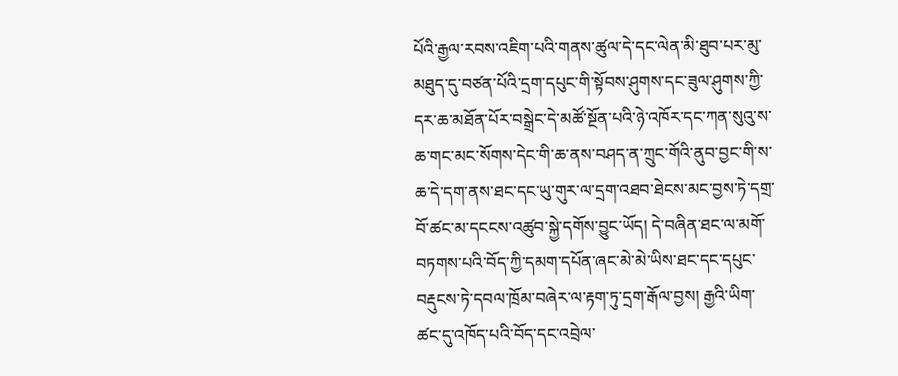པོའི་རྒྱལ་རབས་འཇིག་པའི་གནས་ཚུལ་དེ་དང་ལེན་མི་ཐུབ་པར་མུ་མཐུད་དུ་བཙན་པོའི་དྲག་དཔུང་གི་སྟོབས་ཤུགས་དང་ཟུལ་ཤུགས་ཀྱི་དར་ཆ་མཐོན་པོར་བསྒྲེང་དེ་མཚོ་སྔོན་པའི་ཉེ་འཁོར་དང་ཀན་སུའུ་ས་ཆ་གང་མང་སོགས་དེང་གི་ཆ་ནས་བཤད་ན་ཀྲུང་གོའི་ནུབ་བྱང་གི་ས་ཆ་དེ་དག་ནས་ཐང་དང་ཡུ་གུར་ལ་དྲག་འཐབ་ཐེངས་མང་བྱས་ཏེ་དགྲ་བོ་ཚང་མ་དངངས་འཚུབ་སྐྱེ་དགོས་བྱུང་ཡོད། དེ་བཞིན་ཐང་ལ་མགོ་བཏགས་པའི་བོད་ཀྱི་དམག་དཔོན་ཞང་མེ་མེ་ཡིས་ཐང་དང་དཔུང་བརྡུངས་ཏེ་དབལ་ཁྲོམ་བཞེར་ལ་རྟག་ཏུ་དྲག་རྒོལ་བྱས། རྒྱའི་ཡིག་ཚང་དུ་འཁོད་པའི་བོད་དང་འབྲེལ་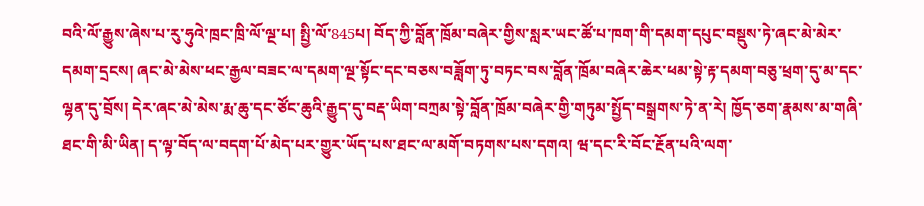བའི་ལོ་རྒྱུས་ཞེས་པ་རུ་ཧུའེ་ཁྲང་ཁྲི་ལོ་ལྔ་པ། སྤྱི་ལོ་845པ། བོད་ཀྱི་བློན་ཁྲོམ་བཞེར་གྱིས་སླར་ཡང་ཚོ་པ་ཁག་གི་དམག་དཔུང་བསྡུས་ཏེ་ཞང་མེ་མེར་དམག་དྲངས། ཞང་མེ་མེས་ཕང་རྒྱལ་བཟང་ལ་དམག་ལྔ་སྟོང་དང་བཅས་བཟློག་ཏུ་བཏང་བས་བློན་ཁྲོམ་བཞེར་ཆེར་ཕམ་སྟེ་རྟ་དམག་བཅུ་ཕྲག་དུ་མ་དང་ལྷན་དུ་བྲོས། དེར་ཞང་མེ་མེས་རྨ་ཆུ་དང་ཙོང་ཆུའི་རྒྱུད་དུ་བརྡ་ཡིག་བཀྲམ་སྟེ་བློན་ཁྲོམ་བཞེར་གྱི་གཏུམ་སྤྱོད་བསྒྲགས་ཏེ་ན་རེ། ཁྱོད་ཅག་རྣམས་མ་གཞི་ཐང་གི་མི་ཡིན། ད་ལྟ་བོད་ལ་བདག་པོ་མེད་པར་གྱུར་ཡོད་པས་ཐང་ལ་མགོ་བཏགས་པས་དགའ། ཝ་དང་རི་བོང་རྔོན་པའི་ལག་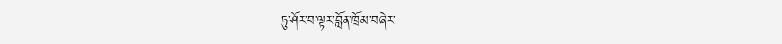ཏུ་ཤོར་བ་ལྟར་བློན་ཁྲོམ་བཞེར་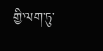གྱི་ལག་ཏུ་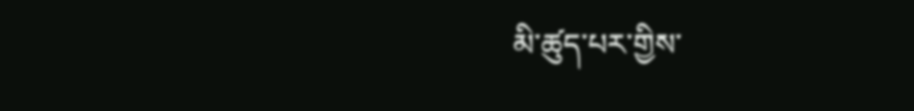མི་ཚུད་པར་གྱིས་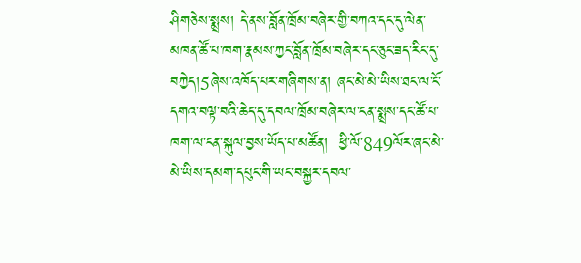ཤིགཅེས་སྨྲས། དེ་ནས་བློན་ཁྲོམ་བཞེར་གྱི་བཀའ་དང་དུ་ལེན་མཁན་ཚོ་པ་ཁག་རྣམས་ཀྱང་བློན་ཁྲོམ་བཞེར་དང་ཅུང་ཟད་རིང་དུ་བཀྱེད།5ཞེས་འཁོད་པར་གཞིགས་ན། ཞང་མེ་མེ་ཡིས་ཐང་ལ་ངོ་དགའ་བལྟ་བའི་ཆེད་དུ་དབལ་ཁྲོམ་བཞེར་ལ་ངན་སྨྲས་དང་ཚོ་པ་ཁག་ལ་ངན་སྐུལ་བྱས་ཡོད་པ་མཚོན།  ཕྱི་ལོ་849ལོར་ཞང་མེ་མེ་ཡིས་དམག་དཔུང་གི་ཡང་བསྐྱར་དབལ་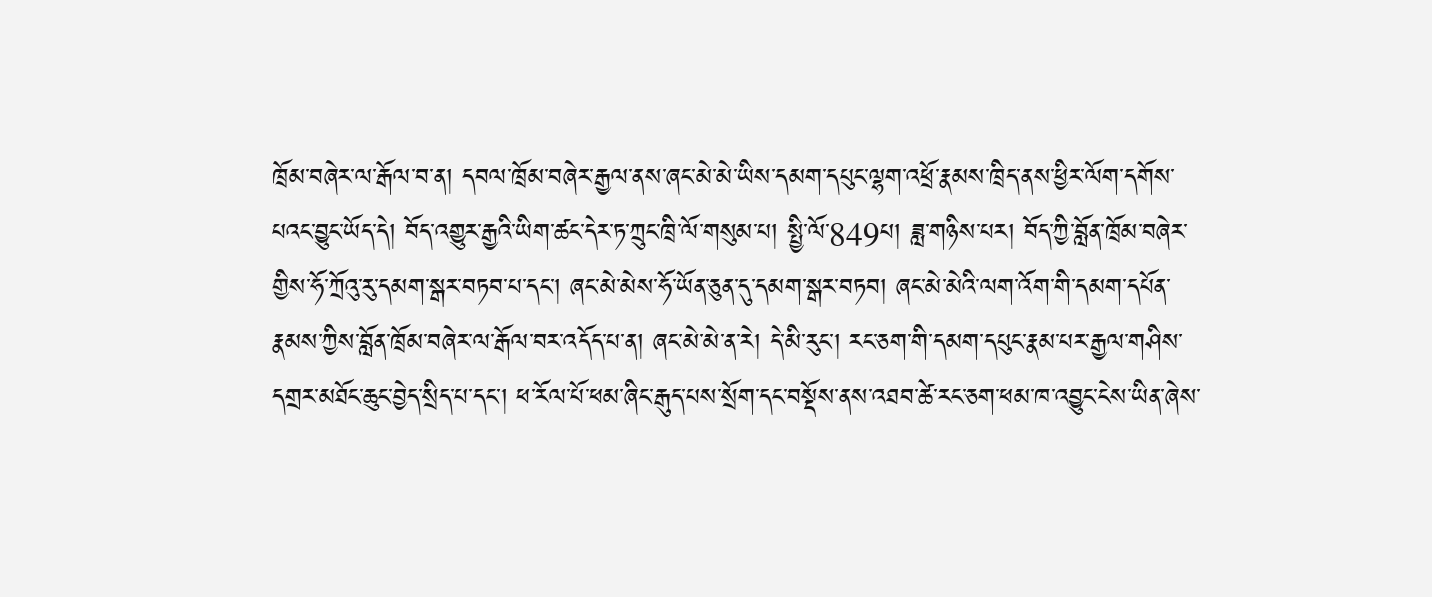ཁྲོམ་བཞེར་ལ་རྒོལ་བ་ན། དབལ་ཁྲོམ་བཞེར་རྒྱལ་ནས་ཞང་མེ་མེ་ཡིས་དམག་དཔུང་ལྷག་འཕྲོ་རྣམས་ཁྲིད་ནས་ཕྱིར་ལོག་དགོས་པའང་བྱུང་ཡོད་དེ། བོད་འགྱུར་རྒྱའི་ཡིག་ཚང་དེར་ཏ་ཀྲུང་ཁྲི་ལོ་གསུམ་པ། སྤྱི་ལོ་849པ། ཟླ་གཉིས་པར། བོད་ཀྱི་བློན་ཁྲོམ་བཞེར་གྱིས་ཧོ་ཀྲོའུ་རུ་དམག་སྒར་བཏབ་པ་དང་། ཞང་མེ་མེས་ཧོ་ཡོན་ཅུན་དུ་དམག་སྒར་བཏབ། ཞང་མེ་མེའི་ལག་འོག་གི་དམག་དཔོན་རྣམས་ཀྱིས་བློན་ཁྲོམ་བཞེར་ལ་རྒོལ་བར་འདོད་པ་ན། ཞང་མེ་མེ་ན་རེ། དེ་མི་རུང་། རང་ཅག་གི་དམག་དཔུང་རྣམ་པར་རྒྱལ་གཤིས་དགྲར་མཐོང་ཆུང་བྱེད་སྲིད་པ་དང་། ཕ་རོལ་པོ་ཕམ་ཞིང་རྒུད་པས་སྲོག་དང་བསྡོས་ནས་འཐབ་ཚེ་རང་ཅག་ཕམ་ཁ་འབྱུང་ངེས་ཡིན་ཞེས་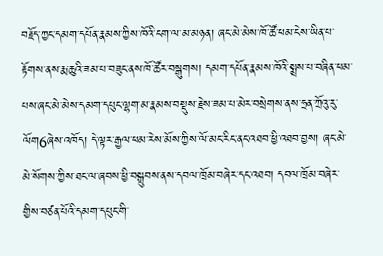བརྗོད་ཀྱང་དམག་དཔོན་རྣམས་ཀྱིས་ཁོའི་ངག་ལ་མ་མཉན། ཞང་མེ་མེས་ཁོ་ཚོ་ཕམ་ངེས་ཡིན་པ་རྟོགས་ནས་རྨ་ཆུའི་ཟམ་པ་བཟུང་ནས་ཁོ་ཚོར་བསྒུགས། དམག་དཔོན་རྣམས་ཁོའི་སྨྲས་པ་བཞིན་ཕམ་པས་ཞང་མེ་མེས་དམག་དཔུང་ལྷག་མ་རྣམས་བསྡུས་རྗེས་ཟམ་པ་མེར་བསྲེགས་ནས་ཧྲན་ཀྲོའུ་རུ་ལོག6ཞེས་འཁོད། དེ་ལྟར་རྒྱལ་ཕམ་རེས་མོས་ཀྱིས་ལོ་མང་རིང་ནང་འཐབ་ཕྱི་འཐབ་བྱས། ཞང་མེ་མེ་སོགས་ཀྱིས་ཐང་ལ་ཞབས་ཕྱི་བསྒྲུབས་ནས་དབལ་ཁྲོམ་བཞེར་དང་འཐབ། དབལ་ཁྲོམ་བཞེར་གྱིས་བཙན་པོའི་དམག་དཔུང་གི་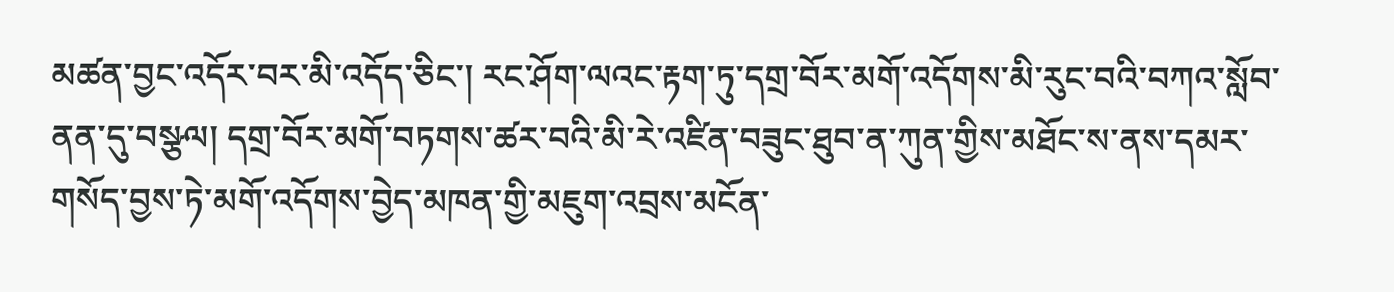མཚན་བྱང་འདོར་བར་མི་འདོད་ཅིང་། རང་ཤོག་ལའང་རྟག་ཏུ་དགྲ་བོར་མགོ་འདོགས་མི་རུང་བའི་བཀའ་སློབ་ནན་དུ་བསྩལ། དགྲ་བོར་མགོ་བཏགས་ཚར་བའི་མི་རེ་འཛིན་བཟུང་ཐུབ་ན་ཀུན་གྱིས་མཐོང་ས་ནས་དམར་གསོད་བྱས་ཏེ་མགོ་འདོགས་བྱེད་མཁན་གྱི་མཇུག་འབྲས་མངོན་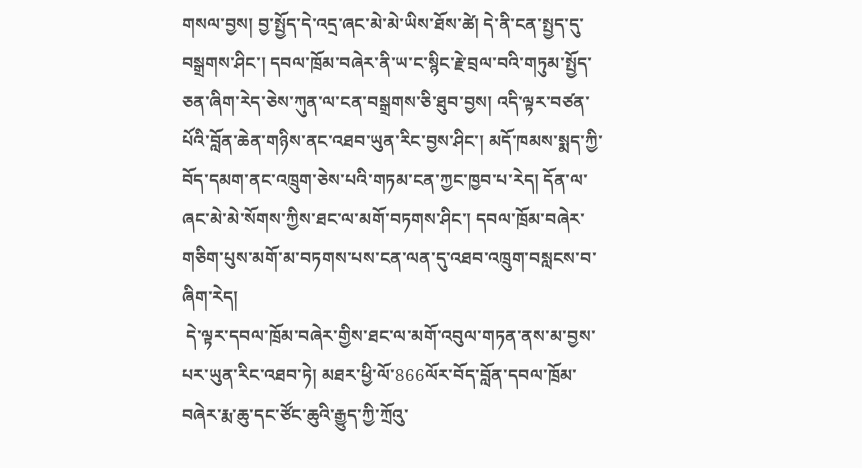གསལ་བྱས། བྱ་སྤྱོད་དེ་འདྲ་ཞང་མེ་མེ་ཡིས་ཐོས་ཚེ། དེ་ནི་ངན་སྤྱད་དུ་བསྒྲགས་ཤིང་། དབལ་ཁྲོམ་བཞེར་ནི་ཡ་ང་སྙིང་རྗེ་བྲལ་བའི་གཏུམ་སྤྱོད་ཅན་ཞིག་རེད་ཅེས་ཀུན་ལ་ངན་བསྒྲགས་ཅི་ཐུབ་བྱས། འདི་ལྟར་བཙན་པོའི་བློན་ཆེན་གཉིས་ནང་འཐབ་ཡུན་རིང་བྱས་ཤིང་། མདོ་ཁམས་སྨད་ཀྱི་བོད་དམག་ནང་འཁྲུག་ཅེས་པའི་གཏམ་ངན་ཀྱང་ཁྱབ་པ་རེད། དོན་ལ་ཞང་མེ་མེ་སོགས་ཀྱིས་ཐང་ལ་མགོ་བཏགས་ཤིང་། དབལ་ཁྲོམ་བཞེར་གཅིག་པུས་མགོ་མ་བཏགས་པས་ངན་ལན་དུ་འཐབ་འཁྲུག་བསླངས་བ་ཞིག་རེད།
 དེ་ལྟར་དབལ་ཁྲོམ་བཞེར་གྱིས་ཐང་ལ་མགོ་འབུལ་གཏན་ནས་མ་བྱས་པར་ཡུན་རིང་འཐབ་ཏེ། མཐར་ཕྱི་ལོ་866ལོར་བོད་བློན་དབལ་ཁྲོམ་བཞེར་རྨ་ཆུ་དང་ཙོང་ཆུའི་རྒྱུད་ཀྱི་ཀྲོའུ་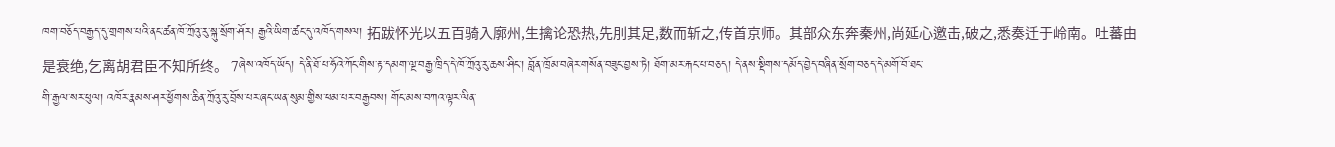ཁག་བཅོད་བརྒྱད་དུ་གྲགས་པའི་ནང་ཚན་ཁོ་ཀྲོའུ་རུ་སྐུ་སྲོག་ཤོར། རྒྱའི་ཡིག་ཚང་དུ་འཁོད་གསལ། 拓跋怀光以五百骑入廓州,生擒论恐热,先刖其足,数而斩之,传首京师。其部众东奔秦州,尚延心邀击,破之,悉奏迁于岭南。吐蕃由是衰绝,乞离胡君臣不知所终。 7ཞེས་འཁོད་ཡོད། དེ་ནི་ཐོ་པ་ཧོའེ་ཀོང་གིས་རྟ་དམག་ལྔ་བརྒྱ་ཁྲིད་དེ་ཁོ་ཀྲོའུ་རུ་ཆས་ཤིང་། བློན་ཁྲོམ་བཞེར་གསོན་བཟུང་བྱས་ཏེ། ཐོག་མར་རྐང་པ་བཅད། དེ་ནས་སྡིགས་དམོད་བྱེད་བཞིན་སྲོག་བཅད་དེ་མགོ་བོ་ཐང་
གི་རྒྱལ་སར་ཕུལ། འཁོར་རྣམས་ཤར་ཕྱོགས་ཆིན་ཀྲོའུ་རུ་བྲོས་པར་ཞང་ཡན་སུམ་གྱིས་ཕམ་པར་བརྒྱབས། གོང་མས་བཀའ་ལྟར་ལིན་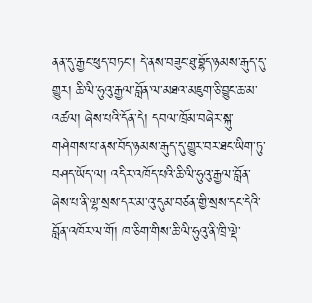ནན་དུ་རྒྱང་ཕུད་བཏང་། དེ་ནས་བཟུང་ཐུ་བྷོད་ཉམས་རྒུད་དུ་གྱུར། ཆི་ལི་ཧུའུ་རྒྱལ་བློན་ལ་མཐའ་མཇུག་ཅི་བྱུང་ཆ་མ་འཚལ། ཞེས་པའི་དོན་དེ། དབལ་ཁྲོམ་བཞེར་སྐུ་གཤེགས་པ་ནས་བོད་ཉམས་རྒུད་དུ་གྱུར་བར་ཐང་ཡིག་ཏུ་བཤད་ཡོད་ལ། འདིར་འཁོད་པའི་ཆི་ལི་ཧུའུ་རྒྱལ་བློན་ཞེས་པ་ནི་ལྷ་སྲས་དར་མ་འུ་དུམ་བཙན་གྱི་སྲས་དང་དེའི་བློན་འཁོར་ལ་གོ། ཁ་ཅིག་གིས་ཆི་ལི་ཧུའུ་ནི་ཁྲི་ལྡེ་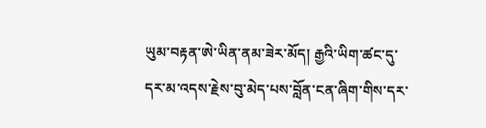ཡུམ་བརྟན་ཨེ་ཡིན་ནམ་ཟེར་མོད། རྒྱའི་ཡིག་ཚང་དུ་དར་མ་འདས་རྗེས་བུ་མེད་པས་བློན་ངན་ཞིག་གིས་དར་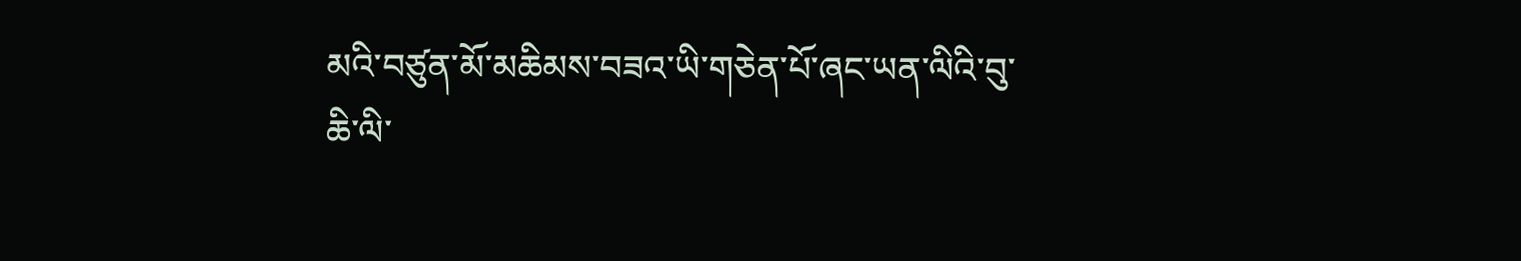མའི་བཙུན་མོ་མཆིམས་བཟའ་ཡི་གཅེན་པོ་ཞང་ཡན་ལིའི་བུ་ཆི་ལི་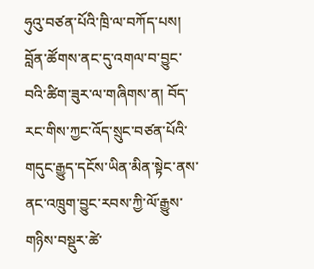ཧུའུ་བཙན་པོའི་ཁྲི་ལ་བཀོད་པས། བློན་ཚོགས་ནང་དུ་འགལ་བ་བྱུང་བའི་ཚིག་ཟུར་ལ་གཞིགས་ན། བོད་རང་གིས་ཀྱང་འོད་སྲུང་བཙན་པོའི་གདུང་རྒྱུད་དངོས་ཡིན་མིན་སྟེང་ནས་ནང་འཁྲུག་བྱུང་རབས་ཀྱི་ལོ་རྒྱུས་གཉིས་བསྡུར་ཚེ་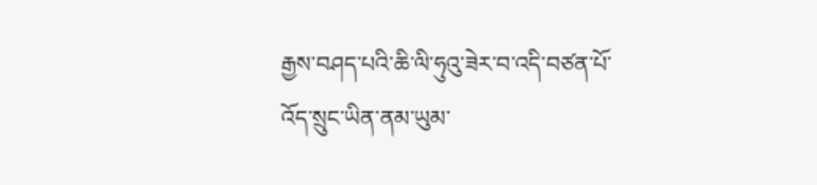རྒྱས་བཤད་པའི་ཆི་ལི་ཧུའུ་ཟེར་བ་འདི་བཙན་པོ་འོད་སྲུང་ཡིན་ནམ་ཡུམ་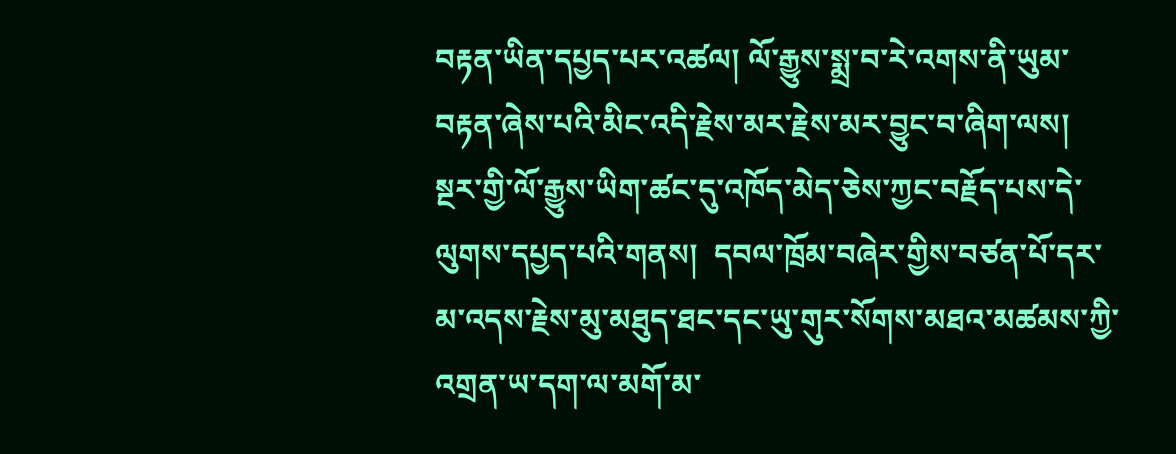བརྟན་ཡིན་དཔྱད་པར་འཚལ། ལོ་རྒྱུས་སྨྲ་བ་རེ་འགས་ནི་ཡུམ་བརྟན་ཞེས་པའི་མིང་འདི་རྗེས་མར་རྗེས་མར་བྱུང་བ་ཞིག་ལས། སྔར་གྱི་ལོ་རྒྱུས་ཡིག་ཚང་དུ་འཁོད་མེད་ཅེས་ཀྱང་བརྗོད་པས་དེ་ལུགས་དཔྱད་པའི་གནས།  དབལ་ཁྲོམ་བཞེར་གྱིས་བཙན་པོ་དར་མ་འདས་རྗེས་མུ་མཐུད་ཐང་དང་ཡུ་གུར་སོགས་མཐའ་མཚམས་ཀྱི་འགྲན་ཡ་དག་ལ་མགོ་མ་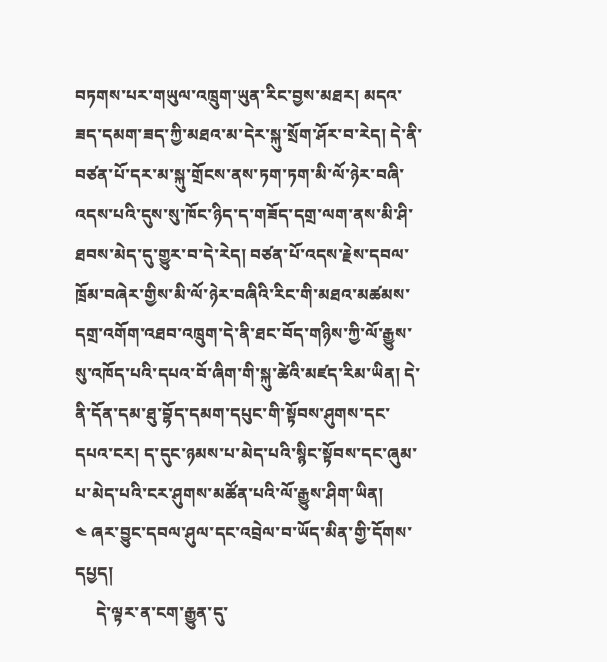བཏགས་པར་གཡུལ་འཁྲུག་ཡུན་རིང་བྱས་མཐར། མདའ་ཟད་དམག་ཟད་ཀྱི་མཐའ་མ་དེར་སྐུ་སྲོག་ཤོར་བ་རེད། དེ་ནི་བཙན་པོ་དར་མ་སྐུ་གྲོངས་ནས་ཏག་ཏག་མི་ལོ་ཉེར་བཞི་འདས་པའི་དུས་སུ་ཁོང་ཉིད་ད་གཟོད་དགྲ་ལག་ནས་མི་ཤི་ཐབས་མེད་དུ་གྱུར་བ་དེ་རེད། བཙན་པོ་འདས་རྗེས་དབལ་ཁྲོམ་བཞེར་གྱིས་མི་ལོ་ཉེར་བཞིའི་རིང་གི་མཐའ་མཚམས་དགྲ་འགོག་འཐབ་འཁྲུག་དེ་ནི་ཐང་བོད་གཉིས་ཀྱི་ལོ་རྒྱུས་སུ་འཁོད་པའི་དཔའ་བོ་ཞིག་གི་སྐུ་ཚེའི་མཛད་རིམ་ཡིན། དེ་ནི་དོན་དམ་ཐུ་བྷོད་དམག་དཔུང་གི་སྟོབས་ཤུགས་དང་དཔའ་ངར། ད་དུང་ཉམས་པ་མེད་པའི་སྙིང་སྟོབས་དང་ཞུམ་པ་མེད་པའི་ངར་ཤུགས་མཚོན་པའི་ལོ་རྒྱུས་ཤིག་ཡིན།
༤ ཞར་བྱུང་དབལ་ཤུལ་དང་འབྲེལ་བ་ཡོད་མིན་གྱི་དོགས་དཔྱད།
     དེ་ལྟར་ན་ངག་རྒྱུན་དུ་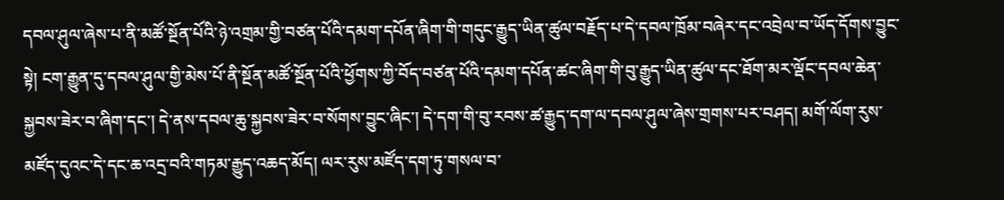དབལ་ཤུལ་ཞེས་པ་ནི་མཚོ་སྔོན་པོའི་ཉེ་འགྲམ་གྱི་བཙན་པོའི་དམག་དཔོན་ཞིག་གི་གདུང་རྒྱུད་ཡིན་ཚུལ་བརྗོད་པ་དེ་དབལ་ཁྲོམ་བཞེར་དང་འབྲེལ་བ་ཡོད་དོགས་བྱུང་སྟེ། ངག་རྒྱུན་དུ་དབལ་ཤུལ་གྱི་མེས་པོ་ནི་སྔོན་མཚོ་སྔོན་པོའི་ཕྱོགས་ཀྱི་བོད་བཙན་པོའི་དམག་དཔོན་ཚང་ཞིག་གི་བུ་རྒྱུད་ཡིན་ཚུལ་དང་ཐོག་མར་ལྡོང་དབལ་ཆེན་སྐྱབས་ཟེར་བ་ཞིག་དང་། དེ་ནས་དབལ་ཆུ་སྐྱབས་ཟེར་བ་སོགས་བྱུང་ཞིང་། དེ་དག་གི་བུ་རབས་ཚ་རྒྱུད་དག་ལ་དབལ་ཤུལ་ཞེས་གྲགས་པར་བཤད། མགོ་ལོག་རུས་མཛོད་དུའང་དེ་དང་ཆ་འདྲ་བའི་གཏམ་རྒྱུད་འཆད་མོད། ལར་རུས་མཛོད་དག་ཏུ་གསལ་བ་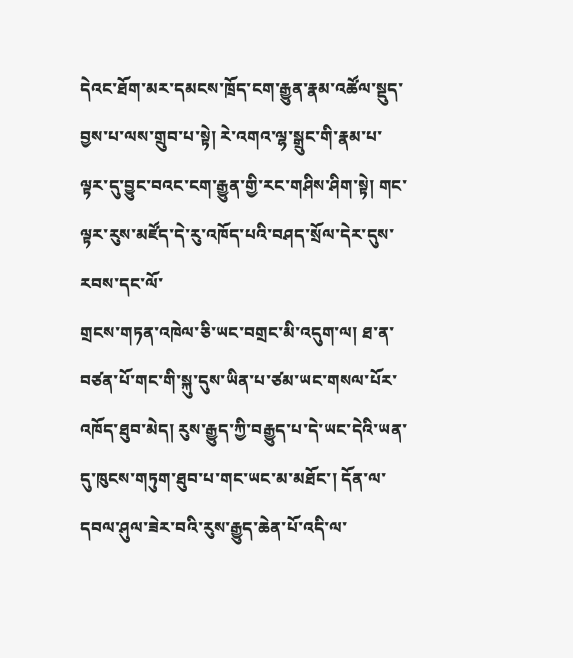དེའང་ཐོག་མར་དམངས་ཁྲོད་ངག་རྒྱུན་རྣམ་འཚོལ་སྡུད་བྱས་པ་ལས་གྲུབ་པ་སྟེ། རེ་འགའ་ལྷ་སྒྲུང་གི་རྣམ་པ་ལྟར་དུ་བྱུང་བའང་ངག་རྒྱུན་གྱི་རང་གཤིས་ཤིག་སྟེ། གང་ལྟར་རུས་མཛོད་དེ་རུ་འཁོད་པའི་བཤད་སྲོལ་དེར་དུས་རབས་དང་ལོ་
གྲངས་གཏན་འཁེལ་ཅི་ཡང་བགྲང་མི་འདུག་ལ། ཐ་ན་བཙན་པོ་གང་གི་སྐུ་དུས་ཡིན་པ་ཙམ་ཡང་གསལ་པོར་འཁོད་ཐུབ་མེད། རུས་རྒྱུད་ཀྱི་བརྒྱུད་པ་དེ་ཡང་དེའི་ཡན་དུ་ཁུངས་གཏུག་ཐུབ་པ་གང་ཡང་མ་མཐོང་། དོན་ལ་དབལ་ཤུལ་ཟེར་བའི་རུས་རྒྱུད་ཆེན་པོ་འདི་ལ་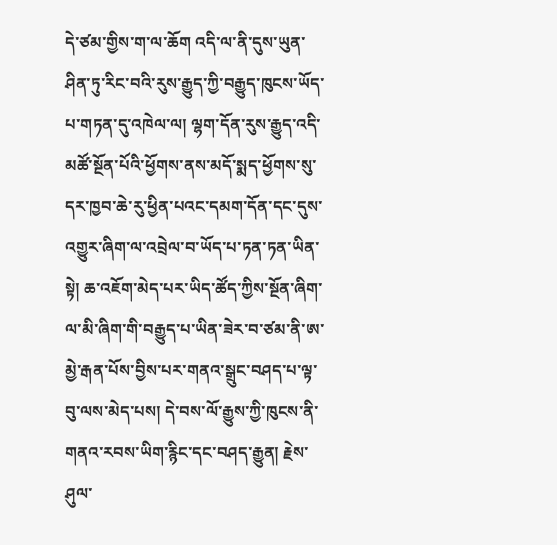དེ་ཙམ་གྱིས་ག་ལ་ཆོག འདི་ལ་ནི་དུས་ཡུན་ཤིན་ཏུ་རིང་བའི་རུས་རྒྱུད་ཀྱི་བརྒྱུད་ཁུངས་ཡོད་པ་གཏན་དུ་འཁེལ་ལ། ལྷག་དོན་རུས་རྒྱུད་འདི་མཚོ་སྔོན་པོའི་ཕྱོགས་ནས་མདོ་སྨད་ཕྱོགས་སུ་དར་ཁྱབ་ཆེ་རུ་ཕྱིན་པའང་དམག་དོན་དང་དུས་འགྱུར་ཞིག་ལ་འབྲེལ་བ་ཡོད་པ་ཏན་ཏན་ཡིན་སྟེ། ཆ་འཇོག་མེད་པར་ཡིད་ཚོད་ཀྱིས་སྔོན་ཞིག་ལ་མི་ཞིག་གི་བརྒྱུད་པ་ཡིན་ཟེར་བ་ཙམ་ནི་ཨ་མྱེ་རྒན་པོས་བྱིས་པར་གནའ་སྒྲུང་བཤད་པ་ལྟ་བུ་ལས་མེད་པས། དེ་བས་ལོ་རྒྱུས་ཀྱི་ཁུངས་ནི་གནའ་རབས་ཡིག་རྙིང་དང་བཤད་རྒྱུན། རྗེས་ཤུལ་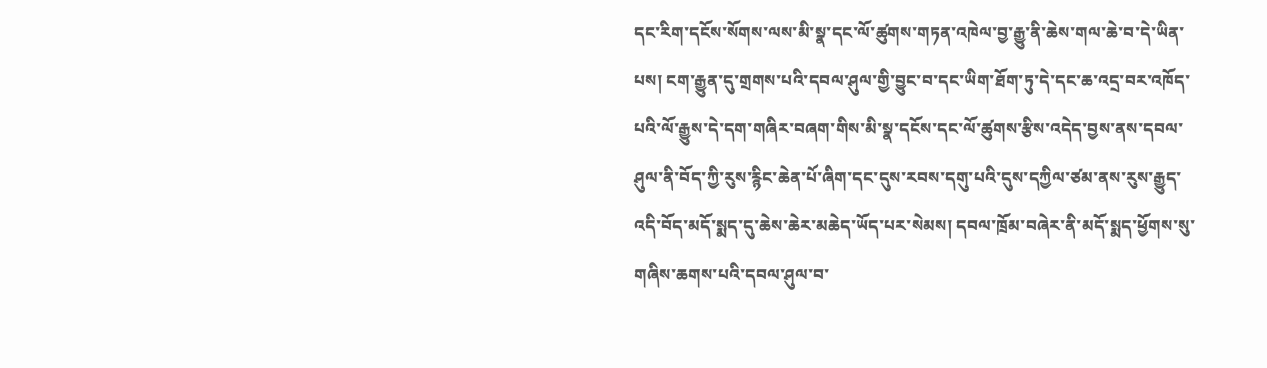དང་རིག་དངོས་སོགས་ལས་མི་སྣ་དང་ལོ་ཚུགས་གཏན་འཁེལ་བྱ་རྒྱུ་ནི་ཆེས་གལ་ཆེ་བ་དེ་ཡིན་པས། ངག་རྒྱུན་དུ་གྲགས་པའི་དབལ་ཤུལ་གྱི་བྱུང་བ་དང་ཡིག་ཐོག་ཏུ་དེ་དང་ཆ་འདྲ་བར་འཁོད་པའི་ལོ་རྒྱུས་དེ་དག་གཞིར་བཞག་གིས་མི་སྣ་དངོས་དང་ལོ་ཚུགས་རྩིས་འདེད་བྱས་ནས་དབལ་ཤུལ་ནི་བོད་ཀྱི་རུས་རྙིང་ཆེན་པོ་ཞིག་དང་དུས་རབས་དགུ་པའི་དུས་དཀྱིལ་ཙམ་ནས་རུས་རྒྱུད་འདི་བོད་མདོ་སྨད་དུ་ཆེས་ཆེར་མཆེད་ཡོད་པར་སེམས། དབལ་ཁྲོམ་བཞེར་ནི་མདོ་སྨད་ཕྱོགས་སུ་གཞིས་ཆགས་པའི་དབལ་ཤུལ་བ་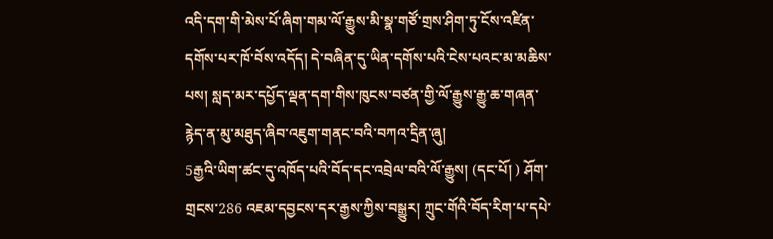འདི་དག་གི་མེས་པོ་ཞིག་གམ་ལོ་རྒྱུས་མི་སྣ་གཙོ་གྲས་ཤིག་ཏུ་ངོས་འཛིན་དགོས་པར་ཁོ་བོས་འདོད། དེ་བཞིན་དུ་ཡིན་དགོས་པའི་ངེས་པའང་མ་མཆིས་པས། སླད་མར་དཔྱོད་ལྡན་དག་གིས་ཁུངས་བཙན་གྱི་ལོ་རྒྱུས་རྒྱུ་ཆ་གཞན་རྙེད་ན་མུ་མཐུད་ཞིབ་འཇུག་གནང་བའི་བཀའ་དྲིན་ཞུ།
5རྒྱའི་ཡིག་ཚང་དུ་འཁོད་པའི་བོད་དང་འབྲེལ་བའི་ལོ་རྒྱུས། (དང་པོ། ) ཤོག་གྲངས་286 འཇམ་དབྱངས་དར་རྒྱས་ཀྱིས་བསྒྱུར། ཀྲུང་གོའི་བོད་རིག་པ་དཔེ་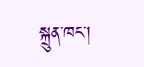སྐྲུན་ཁང་།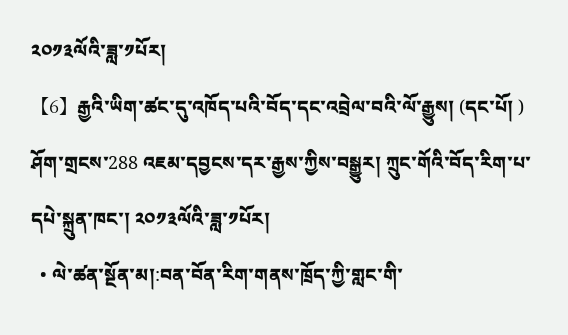༢༠༡༣ལོའི་ཟླ་༡པོར།
【6】རྒྱའི་ཡིག་ཚང་དུ་འཁོད་པའི་བོད་དང་འབྲེལ་བའི་ལོ་རྒྱུས། (དང་པོ། ) ཤོག་གྲངས་288 འཇམ་དབྱངས་དར་རྒྱས་ཀྱིས་བསྒྱུར། ཀྲུང་གོའི་བོད་རིག་པ་དཔེ་སྐྲུན་ཁང་། ༢༠༡༣ལོའི་ཟླ་༡པོར།
  • ལེ་ཚན་སྔོན་མ།:བན་བོན་རིག་གནས་ཁྲོད་ཀྱི་གླང་གི་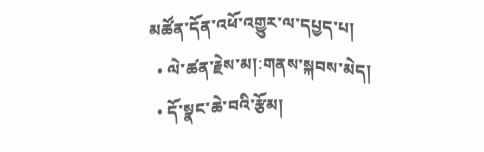མཚོན་དོན་འཕོ་འགྱུར་ལ་དཔྱད་པ།
  • ལེ་ཚན་རྗེས་མ།:གནས་སྐབས་མེད།
  • དོ་སྣང་ཆེ་བའི་རྩོམ།